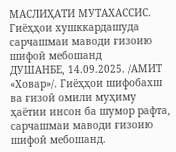МАСЛИҲАТИ МУТАХАССИС. Гиёҳҳои хушккардашуда сарчашмаи маводи ғизоию шифоӣ мебошанд
ДУШАНБЕ, 14.09.2025. /АМИТ «Ховар»/. Гиёҳҳои шифобахш ва ғизоӣ омили муҳиму ҳаётии инсон ба шумор рафта, сарчашмаи маводи ғизоию шифоӣ мебошанд.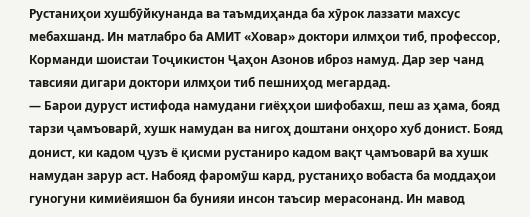Рустаниҳои хушбӯйкунанда ва таъмдиҳанда ба хӯрок лаззати махсус мебахшанд. Ин матлабро ба АМИТ «Ховар» доктори илмҳои тиб, профессор, Корманди шоистаи Тоҷикистон Ҷаҳон Азонов иброз намуд. Дар зер чанд тавсияи дигари доктори илмҳои тиб пешниҳод мегардад.
— Барои дуруст истифода намудани гиёҳҳои шифобахш, пеш аз ҳама, бояд тарзи ҷамъоварӣ, хушк намудан ва нигоҳ доштани онҳоро хуб донист. Бояд донист, ки кадом ҷузъ ё қисми рустаниро кадом вақт ҷамъоварӣ ва хушк намудан зарур аст. Набояд фаромӯш кард, рустаниҳо вобаста ба моддаҳои гуногуни кимиёияшон ба бунияи инсон таъсир мерасонанд. Ин мавод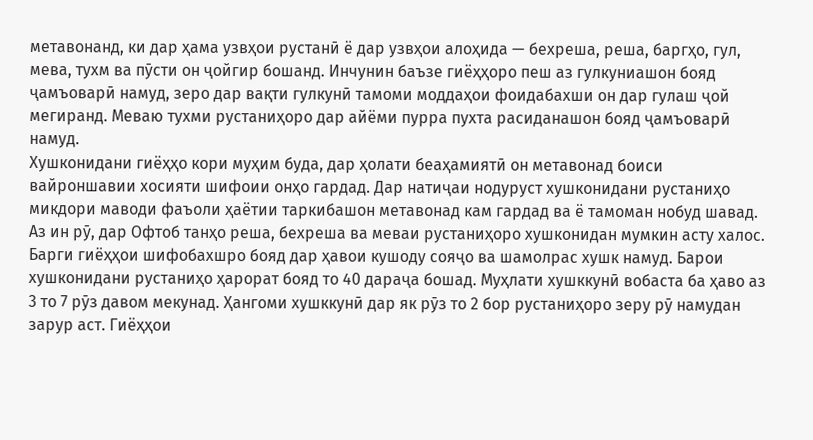метавонанд, ки дар ҳама узвҳои рустанӣ ё дар узвҳои алоҳида — бехреша, реша, баргҳо, гул, мева, тухм ва пӯсти он ҷойгир бошанд. Инчунин баъзе гиёҳҳоро пеш аз гулкуниашон бояд ҷамъоварӣ намуд, зеро дар вақти гулкунӣ тамоми моддаҳои фоидабахши он дар гулаш ҷой мегиранд. Меваю тухми рустаниҳоро дар айёми пурра пухта расиданашон бояд ҷамъоварӣ намуд.
Хушконидани гиёҳҳо кори муҳим буда, дар ҳолати беаҳамиятӣ он метавонад боиси вайроншавии хосияти шифоии онҳо гардад. Дар натиҷаи нодуруст хушконидани рустаниҳо микдори маводи фаъоли ҳаётии таркибашон метавонад кам гардад ва ё тамоман нобуд шавад. Аз ин рӯ, дар Офтоб танҳо реша, бехреша ва меваи рустаниҳоро хушконидан мумкин асту халос. Барги гиёҳҳои шифобахшро бояд дар ҳавои кушоду сояҷо ва шамолрас хушк намуд. Барои хушконидани рустаниҳо ҳарорат бояд то 40 дараҷа бошад. Муҳлати хушккунӣ вобаста ба ҳаво аз 3 то 7 рӯз давом мекунад. Ҳангоми хушккунӣ дар як рӯз то 2 бор рустаниҳоро зеру рӯ намудан зарур аст. Гиёҳҳои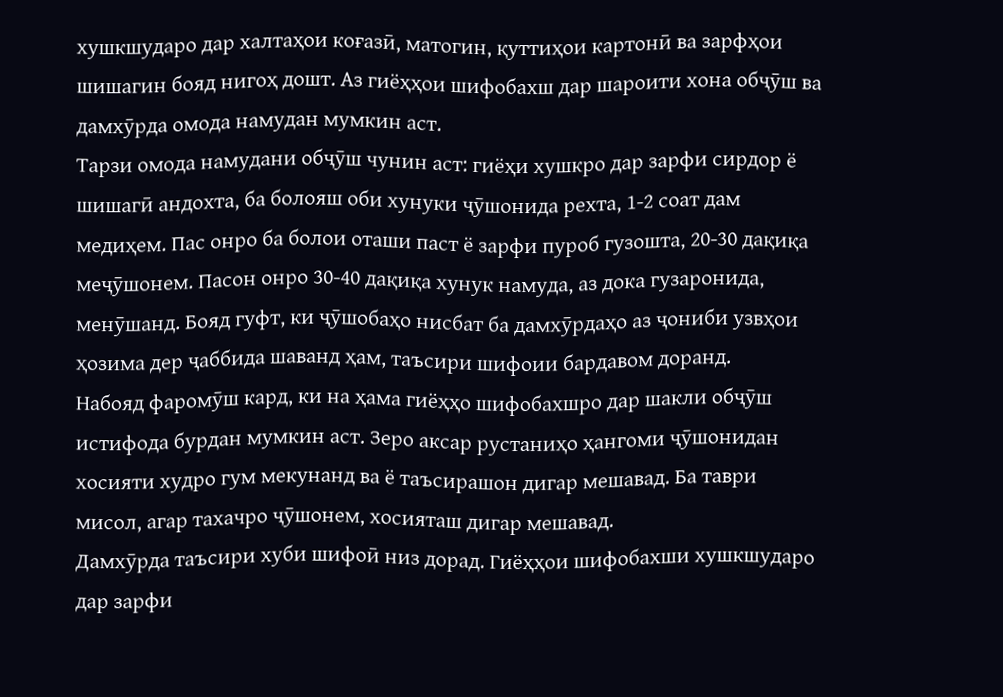хушкшударо дар халтаҳои коғазӣ, матогин, қуттиҳои картонӣ ва зарфҳои шишагин бояд нигоҳ дошт. Аз гиёҳҳои шифобахш дар шароити хона обҷӯш ва дамхӯрда омода намудан мумкин аст.
Тарзи омода намудани обҷӯш чунин аст: гиёҳи хушкро дар зарфи сирдор ё шишагӣ андохта, ба болояш оби хунуки ҷӯшонида рехта, 1-2 соат дам медиҳем. Пас онро ба болои оташи паст ё зарфи пуроб гузошта, 20-30 дақиқа меҷӯшонем. Пасон онро 30-40 дақиқа хунук намуда, аз дока гузаронида, менӯшанд. Бояд гуфт, ки ҷӯшобаҳо нисбат ба дамхӯрдаҳо аз ҷониби узвҳои ҳозима дер ҷаббида шаванд ҳам, таъсири шифоии бардавом доранд.
Набояд фаромӯш кард, ки на ҳама гиёҳҳо шифобахшро дар шакли обҷӯш истифода бурдан мумкин аст. Зеро аксар рустаниҳо ҳангоми ҷӯшонидан хосияти худро гум мекунанд ва ё таъсирашон дигар мешавад. Ба таври мисол, агар тахачро ҷӯшонем, хосияташ дигар мешавад.
Дамхӯрда таъсири хуби шифоӣ низ дорад. Гиёҳҳои шифобахши хушкшударо дар зарфи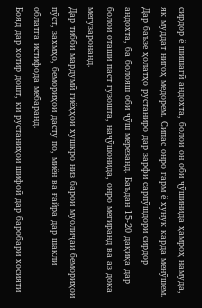сирдор ё шишагӣ андохта, болои он оби ҷӯшинида ҳамроҳ намуда, як муддат нигоҳ медорем. Сипас онро гарм ё хунук карда менӯшем. Дар баъзе ҳолатҳо рустаниро дар зарфи сарпӯшдори сирдор андохта, ба болояш оби ҷӯш мерезанд. Баъдан 15-20 дақиқа дар болои оташи паст гузошта, наҷӯшонида, онро мегиранд ва аз дока мегузаронанд.
Дар тибби мардумӣ гиёҳҳои хушкро низ барои муолиҷаи бемориҳои пӯст, захмҳо, бемориҳои дасту по, миён ва ғайра дар шакли облатга истифода мебаранд.
Бояд дар хотир дошт, ки рустаниҳои шифоӣ дар баробари хосияти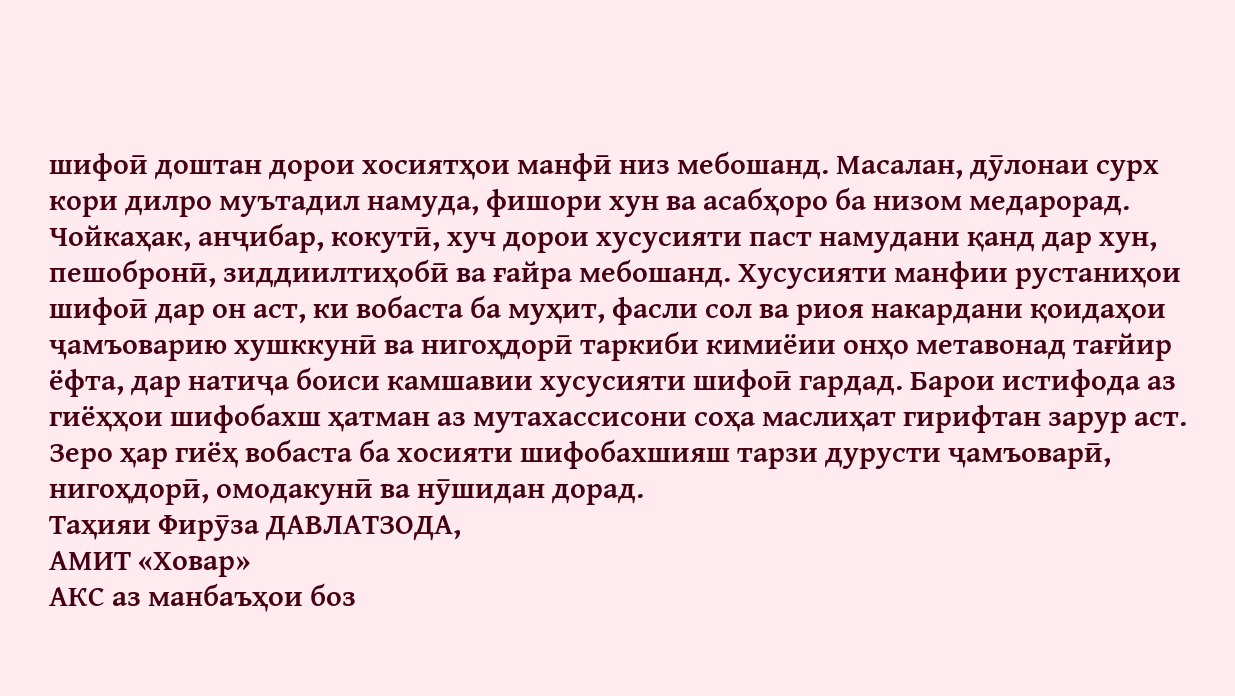шифоӣ доштан дорои хосиятҳои манфӣ низ мебошанд. Масалан, дӯлонаи сурх кори дилро муътадил намуда, фишори хун ва асабҳоро ба низом медарорад. Чойкаҳак, анҷибар, кокутӣ, хуч дорои хусусияти паст намудани қанд дар хун, пешобронӣ, зиддиилтиҳобӣ ва ғайра мебошанд. Хусусияти манфии рустаниҳои шифоӣ дар он аст, ки вобаста ба муҳит, фасли сол ва риоя накардани қоидаҳои ҷамъоварию хушккунӣ ва нигоҳдорӣ таркиби кимиёии онҳо метавонад тағйир ёфта, дар натиҷа боиси камшавии хусусияти шифоӣ гардад. Барои истифода аз гиёҳҳои шифобахш ҳатман аз мутахассисони соҳа маслиҳат гирифтан зарур аст. Зеро ҳар гиёҳ вобаста ба хосияти шифобахшияш тарзи дурусти ҷамъоварӣ, нигоҳдорӣ, омодакунӣ ва нӯшидан дорад.
Таҳияи Фирӯза ДАВЛАТЗОДА,
АМИТ «Ховар»
АКС аз манбаъҳои боз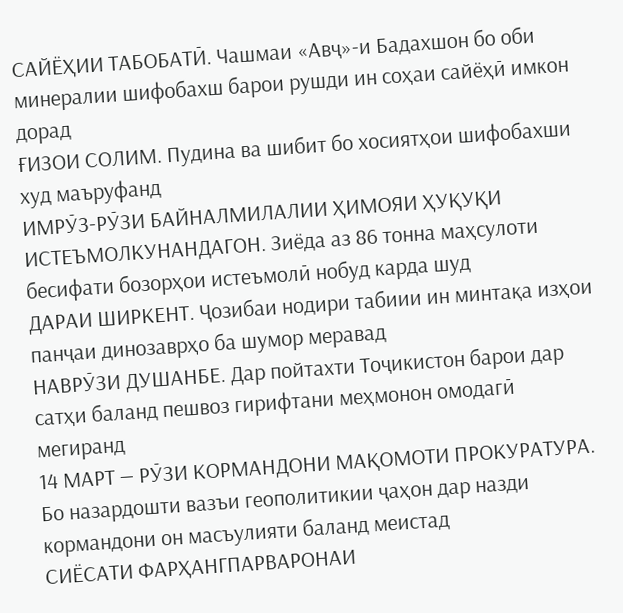САЙЁҲИИ ТАБОБАТӢ. Чашмаи «Авҷ»-и Бадахшон бо оби минералии шифобахш барои рушди ин соҳаи сайёҳӣ имкон дорад
ҒИЗОИ СОЛИМ. Пудина ва шибит бо хосиятҳои шифобахши худ маъруфанд
ИМРӮЗ-РӮЗИ БАЙНАЛМИЛАЛИИ ҲИМОЯИ ҲУҚУҚИ ИСТЕЪМОЛКУНАНДАГОН. Зиёда аз 86 тонна маҳсулоти бесифати бозорҳои истеъмолӣ нобуд карда шуд
ДАРАИ ШИРКЕНТ. Ҷозибаи нодири табиии ин минтақа изҳои панҷаи динозаврҳо ба шумор меравад
НАВРӮЗИ ДУШАНБЕ. Дар пойтахти Тоҷикистон барои дар сатҳи баланд пешвоз гирифтани меҳмонон омодагӣ мегиранд
14 МАРТ — РӮЗИ КОРМАНДОНИ МАҚОМОТИ ПРОКУРАТУРА. Бо назардошти вазъи геополитикии ҷаҳон дар назди кормандони он масъулияти баланд меистад
СИЁСАТИ ФАРҲАНГПАРВАРОНАИ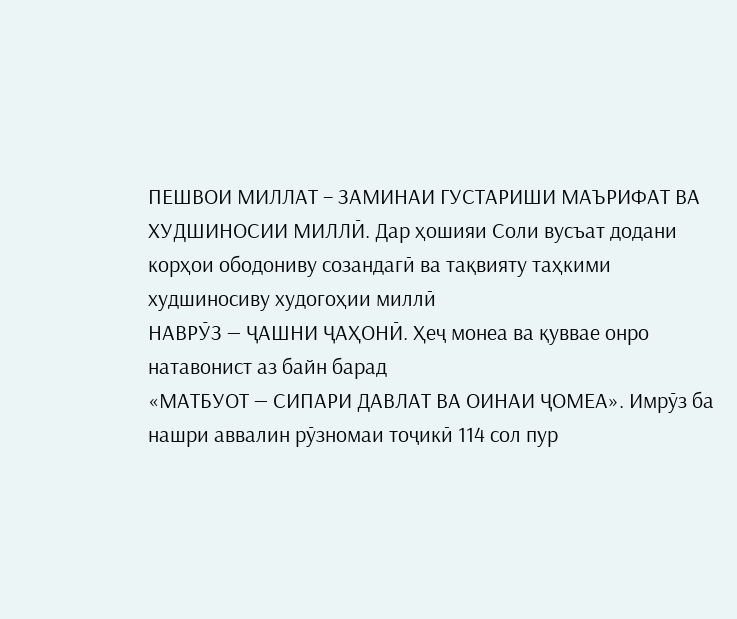ПЕШВОИ МИЛЛАТ – ЗАМИНАИ ГУСТАРИШИ МАЪРИФАТ ВА ХУДШИНОСИИ МИЛЛӢ. Дар ҳошияи Соли вусъат додани корҳои ободониву созандагӣ ва тақвияту таҳкими худшиносиву худогоҳии миллӣ
НАВРӮЗ — ҶАШНИ ҶАҲОНӢ. Ҳеҷ монеа ва қуввае онро натавонист аз байн барад
«МАТБУОТ — СИПАРИ ДАВЛАТ ВА ОИНАИ ҶОМЕА». Имрӯз ба нашри аввалин рӯзномаи тоҷикӣ 114 сол пур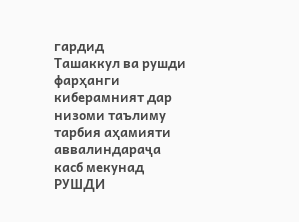гардид
Ташаккул ва рушди фарҳанги киберамният дар низоми таълиму тарбия аҳамияти аввалиндараҷа касб мекунад
РУШДИ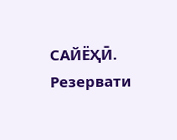САЙЁҲӢ. Резервати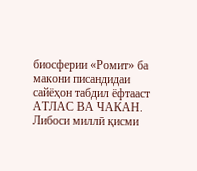биосферии «Ромит» ба макони писандидаи сайёҳон табдил ёфтааст
АТЛАС ВА ЧАКАН. Либоси миллӣ қисми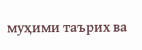муҳими таърих ва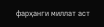фарҳанги миллат аст